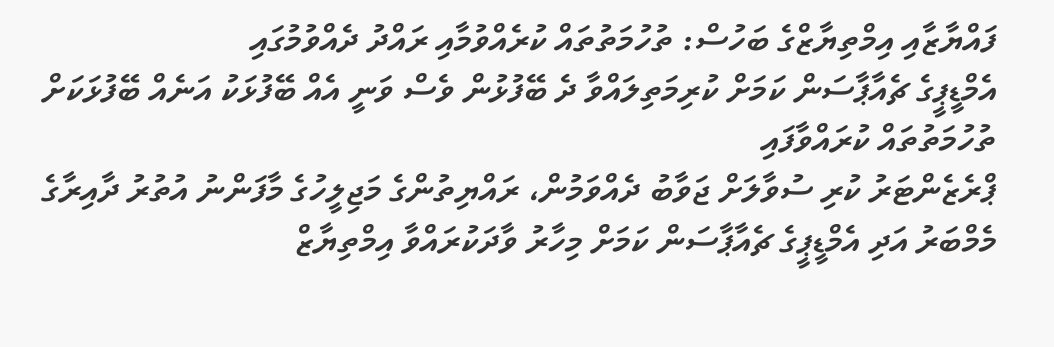ފައްޔާޒާއި އިމްތިޔާޒްގެ ބަހުސް: ތުހުމަތުތައް ކުރެއްވުމާއި ރައްދު ދެއްވުމުގައި
އެމްޑީޕީގެ ޗެއާޕާސަން ކަމަށް ކުރިމަތިލައްވާ ދެ ބޭފުޅުން ވެސް ވަނީ އެއް ބޭފުޅަކު އަނެއް ބޭފުޅަކަށް ތުހުމަތުތައް ކުރައްވާފައި
ޕްރެޒެންޓަރު ކުރި ސުވާލަށް ޖަވާބު ދެއްވަމުން، ރައްޔިތުންގެ މަޖިލީހުގެ މާފަންނު އުތުރު ދާއިރާގެ މެމްބަރު އަދި އެމްޑީޕީގެ ޗެއާޕާސަން ކަމަށް މިހާރު ވާދަކުރައްވާ އިމްތިޔާޒް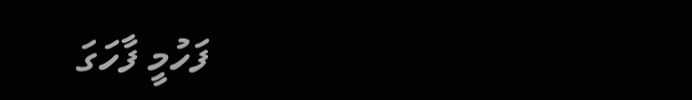ފަހުމީ ފާހަގަ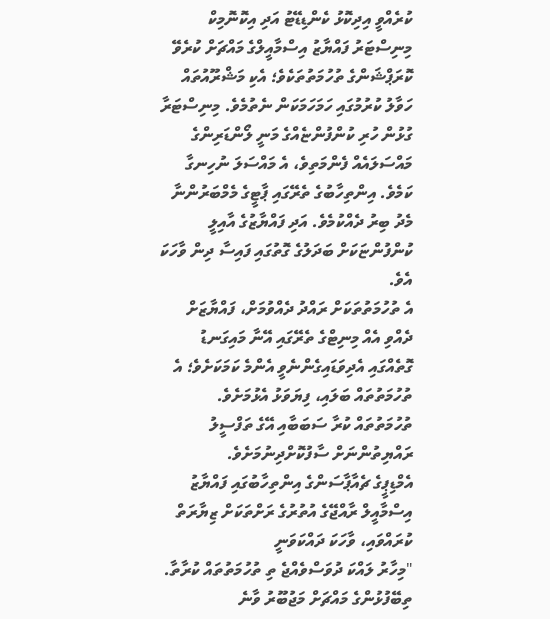ކުރެއްވީ އިދިކޮޅު ކެންޑިޑޭޓު އަދި އިކޮނޮމިކް މިނިސްޓަރު ފައްޔާޒު އިސްމާއީލްގެ މައްޗަށް ކުރެވޭ ކޮރަޕްޝަންގެ ތުހުމަތުތަކެވެ؛ އެކި މަޝްރޫއުތައް ހަވާލު ކުރުމުގައި ހަމަހަމަކަން ނެތުމެވެ. މިނިސްޓަރާ ގުޅުން ހުރި ކުންފުންޏެއްގެ މަނީ ލޯންޑަރިންގެ މައްސަލައެއް ފެންމަތިވެ، އެ މައްސަލަ ނުހިނގާ ކަމެވެ. އިންތިހާބުގެ ތެރޭގައި ޕާޓީގެ މެމްބަރުންނާ މެދު ބިރު ދެއްކުމެވެ. އަދި ފައްޔާޒުގެ އާއިލީ ކުންފުންޏަކަށް ބަދަލުގެ ގޮތުގައި ފައިސާ ދިން ވާހަކަ އެވެ.
އެ ތުހުމަތުތަކަށް ރައްދު ދެއްވުމަށް، ފައްޔާޒަށް ދެއްވި އެއް މިނިޓްގެ ތެރޭގައި އޭނާ މައިގަނޑު ގޮތެއްގައި އެދިވަޑައިގެންނެވީ އެންމެ ކަމަކަށެވެ؛ އެ ތުހުމަތުތައް ބަލައި، ފިޔަވަޅު އެޅުމަށެވެ. ތުހުމަތުތައް ކުރާ ސަބަބާއި އޭގެ ތަފްސީލު ރައްޔިތުންނަށް ސާފުކޮށްދިނުމަށެވެ.
އެމްޑިޕީގެ ޗެއާޕާސަންގެ އިންތިހާބުގައި ފައްޔާޒު އިސްމާއީލް ރާއްޖޭގެ އުތުރުގެ ރަށްތަކަށް ޒިޔާރަތް ކުރައްވައި، ވާހަކަ ދައްކަވަނީ
"މިހާރު ލައްކަ ދުވަސްވެއްޖެ ތި ތުހުމަތުތައް ކުރާތާ. ތިބޭފުޅުންގެ މައްޗަށް މަޖުބޫރު ވާނެ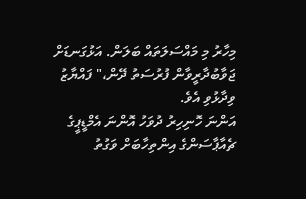މިހާރު މި މައްސަލަތައް ބަލަން. އަޅުގަނޑަށް ޖަވާބުދާރީވާން ފުރުސަތު ދޭން،" ފައްޔާޒު ވިދާޅުވި އެވެ.
އަންނަ ހޮނިހިރު ދުވަހު އޮންނަ އެމްޑީޕީގެ ޗެއާޕާސަންގެ އިންތިހާބަށް ވަގުތު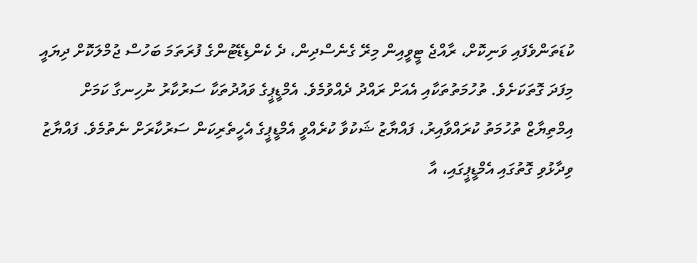ކުޑަތަންވެފައި ވަނިކޮށް، ރާއްޖެ ޓީވީއިން މިރޭ ގެނެސްދިން، ދެ ކެންޑިޑޭޓުންގެ ފުރަތަމަ ބަހުސް ޖުމްލަކޮށް ދިޔައީ މިފަދަ ގޮތަކަށެވެ. ތުހުމަތުތަކާއި އެއަށް ރައްދު ދެއްވުމެވެ. އެމްޑީޕީގެ ވައުދުތަކާ ސަރުކާރު ނުހިނގާ ކަމަށް އިމްތިޔާޒް ތުހުމަތު ކުރައްވާއިރު، ފައްޔާޒު ޝަކުވާ ކުރެއްވީ އެމްޑީޕީގެ އެހީތެރިކަން ސަރުކާރަށް ނެތުމެވެ. ފައްޔާޒު ވިދާޅުވި ގޮތުގައި އެމްޑީޕީގައި، އާ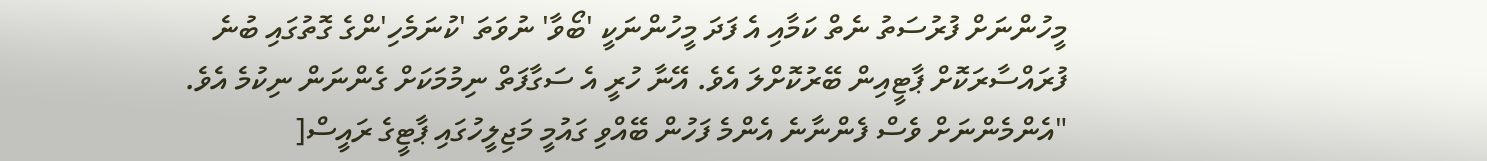މީހުންނަށް ފުރުސަތު ނެތް ކަމާއި އެ ފަދަ މީހުންނަކީ 'ބޯވާ' ނުވަތަ 'ކުނަމެހި'ންގެ ގޮތުގައި ބުނެ ފުރައްސާރަކޮށް ޕާޓީއިން ބޭރުކޮށްލަ އެވެ. އޭނާ ހުރީ އެ ސަގާފަތް ނިމުމަކަށް ގެންނަން ނިކުމެ އެވެ.
"އެންމެންނަށް ވެސް ފެންނާނެ އެންމެ ފަހުން ބޭއްވި ގައުމީ މަޖިލީހުގައި ޕާޓީގެ ރައީސް[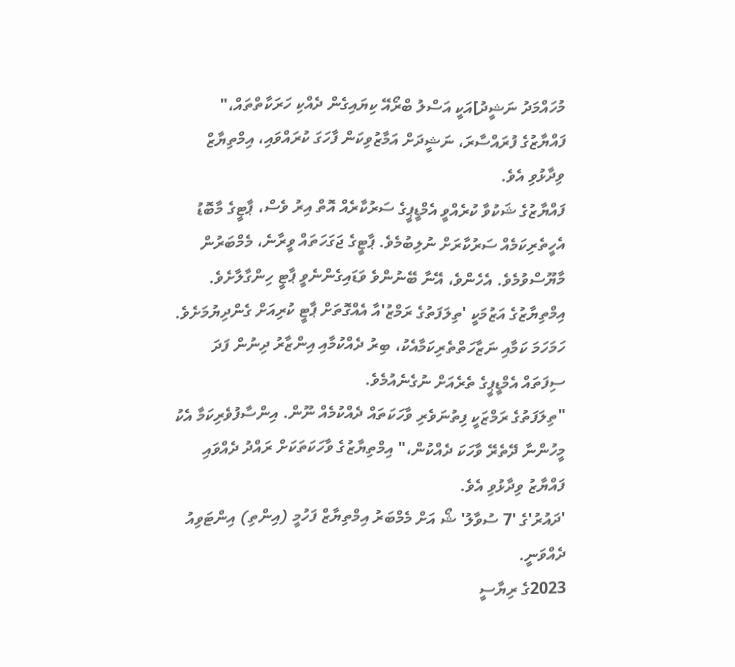މުހައްމަދު ނަޝީދު]އަކީ އަސްލު ބްރޯއޭ ކިޔައިގެން ދެއްކި ހަރަކާތްތައް،" ފައްޔާޒުގެ ފުރައްސާރަ، ނަޝީދަށް އަމާޒުވިކަން ފާހަގަ ކުރައްވައި، އިމްތިޔާޒް ވިދާޅުވި އެވެ.
ފައްޔާޒުގެ ޝަކުވާ ކުރެއްވީ އެމްޑީޕީގެ ސަރުކާރެއް އޮތް އިރު ވެސް، ޕާޓީގެ މާބޮޑު އެހީތެރިކަމެއް ސަރުކާރަށް ނުލިބުމެވެ. ޕާޓީގެ ޖަގަހަތައް ވީރާނެ، މެމްބަރުން މާޔޫސްވުމެވެ. އެހެންވެ، އޭނާ ބޭނުންވެ ވަޑައިގެންނެވީ ޕާޓީ ހިންގާލާށެވެ.
އިމްތިޔާޒުގެ އަޒުމަކީ 'ތިލަފަތުގެ ރަމްޒު'އާ އެއްގޮތަށް ޕާޓީ ކުރިއަށް ގެންދިޔުމަށެވެ. ހަމަހަމަ ކަމާއި ނަޒާހަތްތެރިކަމާއެކު، ބިރު ދެއްކުމާއި އިންޒާރު ދިނުން ފަދަ ސިފަތައް އެމްޑީޕީގެ ތެރެއަށް ނުގެނެއުމެވެ.
"ތިލަފަތުގެ ރަމްޒަކީ ފިތުނަވެރި ވާހަކަތައް ދެއްކުމެއް ނޫން. އިންސާފުވެރިކަމާ އެކު މީހުންނާ ދޭތެރޭ ވާހަކަ ދެއްކުން،" އިމްތިޔާޒުގެ ވާހަކަތަކަށް ރައްދު ދެއްވައި ފައްޔާޒު ވިދާޅުވި އެވެ.
'ދައުރު'ގެ '7 ސުވާލު' ޝޯ އަށް މެމްބަރު އިމްތިޔާޒް ފަހުމީ (އިންތި) އިންޓަވިއު ދެއްވަނީ.
2023ގެ ރިޔާސީ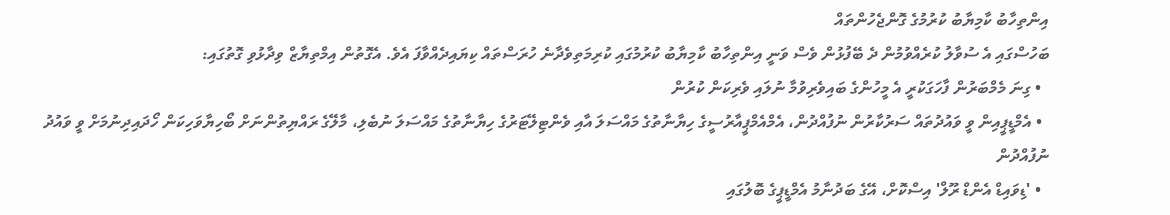އިންތިހާބު ކާމިޔާބު ކުރުމުގެ ގޮންޖެހުންތައް
ބަހުސްގައި އެ ސުވާލު ކުރެއްވުމުން ދެ ބޭފުޅުން ވެސް ވަނީ އިންތިހާބު ކާމިޔާބު ކުރުމުގައި ކުރިމަތިވެދާނެ ހުރަސްތައް ކިޔައިދެއްވާފަ އެވެ. އެގޮތުން އިމްތިޔާޒް ވިދާޅުވި ގޮތުގައި:
  • ގިނަ މެމްބަރުން ފާހަގަކުރީ އެ މީހުންގެ ބައިވެރިވުމާ ނުލައި ވެރިކަން ކުރުން
  • އެމްޑީޕީއިން ވީ ވައުދުތައް ސަރުކާރުން ނުފުއްދުން، އެމްއެމްޕީއާރުސީގެ ހިޔާނާތުގެ މައްސަލަ އާއި ވެންޓިލޭޓަރުގެ ހިޔާނާތުގެ މައްސަލަ ނުބެލި، މާލޭގެ ރައްޔިތުންނަށް ބޯހިޔާވަހިކަން ހޯދައިދިނުމަށް ވީ ވައުދު ނުފުއްދުން
  • 'ޑިވައިޑް އެންޑް ރޫލް' އިސްކޮށް، އޭގެ ބަދުނާމު އެމްޑީޕީގެ ބޮލުގައި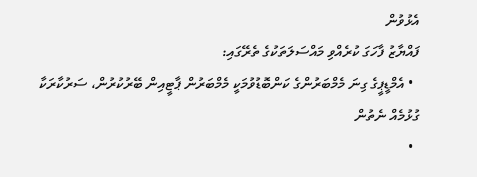އެޅުވުން
ފައްޔާޒު ފާހަގަ ކުރެއްވި މައްސަލަތަކުގެ ތެރޭގައި:
  • އެމްޑީޕީގެ ގިނަ މެމްބަރުންގެ ކަންބޮޑުވުމަކީ މެމްބަރުން ޕާޓީއިން ބޭރުކުރުން، ސަރުކާރަކާ ގުޅުމެއް ނެތުން
  •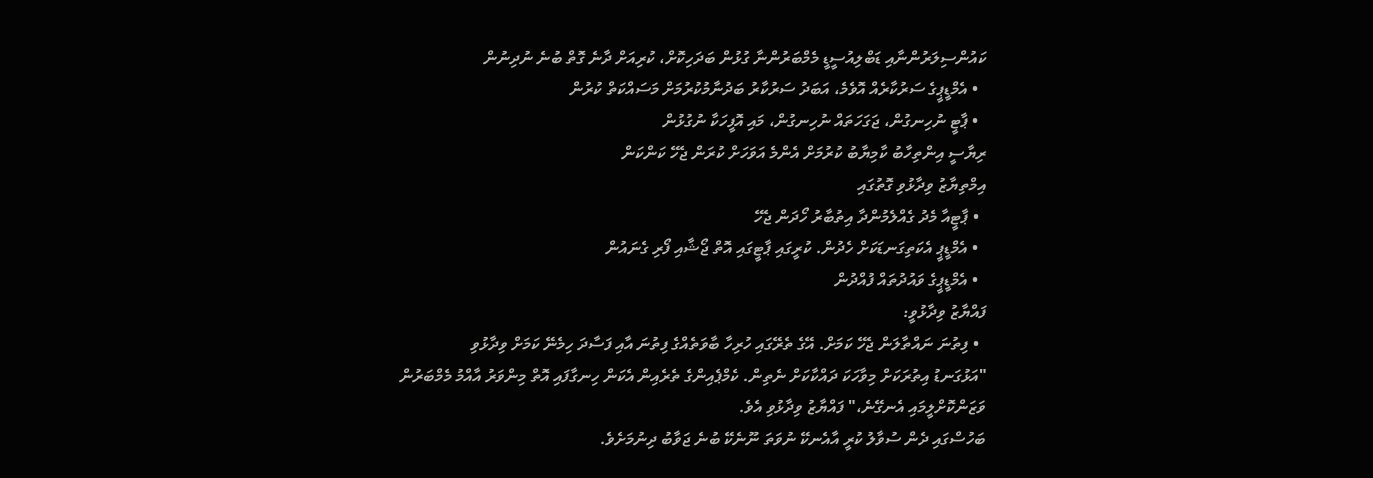ކައުންސިލަރުންނާއި ޑަބްލިއުސީޑީ މެމްބަރުންނާ ގުޅުން ބަދަހިކޮށް، ކުރިއަށް ދާނެ ގޮތް ބުނެ ނުދިނުން
  • އެމްޑީޕީގެ ސަރުކާރެއް އޮވެމެ، އަބަދު ސަރުކާރު ބަދުނާމުކުރުމަށް މަސައްކަތް ކުރުން
  • ޕާޓީ ނުހިނގުން، ޖަގަހަތައް ނުހިނގުން، މައި އޮފީހަކާ ނުގުޅުން
ރިޔާސީ އިންތިހާބު ކާމިޔާބު ކުރުމަށް އެންމެ އަވަހަށް ކުރަން ޖެހޭ ކަންކަން
އިމްތިޔާޒު ވިދާޅުވި ގޮތުގައި
  • ޕާޓީއާ މެދު ގެއްލެމުންދާ އިތުބާރު ހޯދަން ޖެހޭ
  • އެމްޑީޕީ އެކަތިގަނޑަކަށް ހެދުން. ކުރީގައި ޕާޓީގައި އޮތް ޖޯޝާއި ފޯރި ގެނައުން
  • އެމްޑީޕީގެ ވައުދުތައް ފުއްދުން
ފައްޔާޒު ވިދާޅުވީ:
  • ފިތުނަ ނައްތާލަން ޖެހޭ ކަމަށް. އޭގެ ތެރޭގައި ހުރިހާ ބާވަތެއްގެ ފިތުނަ އާއި ފަސާދަ ހިމެނޭ ކަމަށް ވިދާޅުވި
"އަޅުގަނޑު އިތުރަކަށް މިވާހަކަ ދައްކާކަށް ނެތިން. ކެމްޕެއިންގެ ތެރެއިން އެކަން ހިނގާފައި އޮތް މިންވަރު އާއްމު މެމްބަރުން ވަޒަންކޮށްލީމައި އެނގޭނެ،" ފައްޔާޒު ވިދާޅުވި އެވެ.
ބަހުސްގައި ދެން ސުވާލު ކުރީ އާއެނކޭ ނުވަތަ ނޫނެކޭ ބުނެ ޖަވާބު ދިނުމަށެވެ.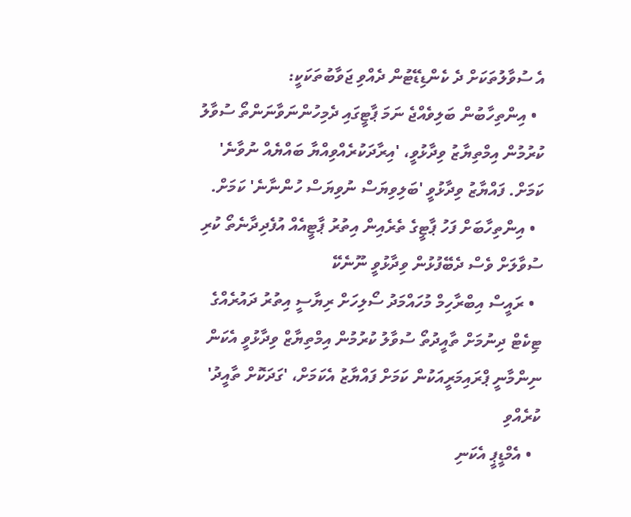އެ ސުވާލުތަކަށް ދެ ކެންޑިޑޭޓުން ދެއްވި ޖަވާބުތަކަކީ:
  • އިންތިހާބުން ބަލިވެއްޖެ ނަމަ ޕާޓީގައި ދެމިހުންނަވާނަންތޯ ސުވާލު ކުރުމުން އިމްތިޔާޒު ވިދާޅުވީ، 'އިރާދަކުރެއްވިއްޔާ ބައްޔެއް ނުވާނެ' ކަމަށް. ފައްޔާޒު ވިދާޅުވީ 'ބަލިވިޔަސް ނުވިޔަސް ހުންނާނެ' ކަމަށް.
  • އިންތިހާބަށް ފަހު ޕާޓީގެ ތެރެއިން އިތުރު ޕާޓީއެއް އުފެދިދާނެތޯ ކުރި ސުވާލަށް ވެސް ދެބޭފުޅުން ވިދާޅުވީ ނޫނެކޭ
  • ރައީސް އިބްރާހިމް މުހައްމަދު ސޯލިހަށް ރިޔާސީ އިތުރު ދައުރެއްގެ ޓިކެޓް ދިނުމަށް ތާއީދުތޯ ސުވާލު ކުރުމުން އިމްތިޔާޒް ވިދާޅުވީ އެކަން ނިންމާނީ ޕްރައިމަރީއަކުން ކަމަށް ފައްޔާޒު އެކަމަށް، 'ގަދަކޮށް ތާއީދު' ކުރެއްވި
  • އެމްޑީޕީ އެކަނި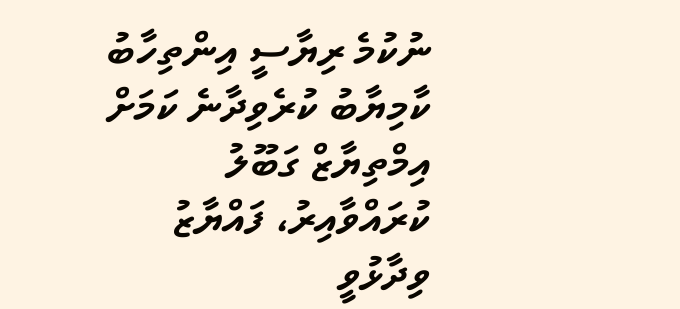ނުކުމެ ރިޔާސީ އިންތިހާބު ކާމިޔާބު ކުރެވިދާނެ ކަމަށް އިމްތިޔާޒް ގަބޫލު ކުރައްވާއިރު، ފައްޔާޒު ވިދާޅުވީ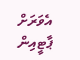އެވަރަށް ޕާޓީއިން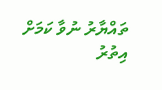ތައްޔާރު ނުވާ ކަމަށް
އިތުރު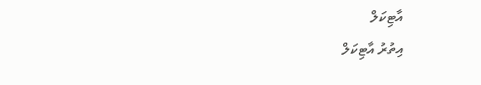އާޓިކަލް
އިތުރު އާޓިކަލް